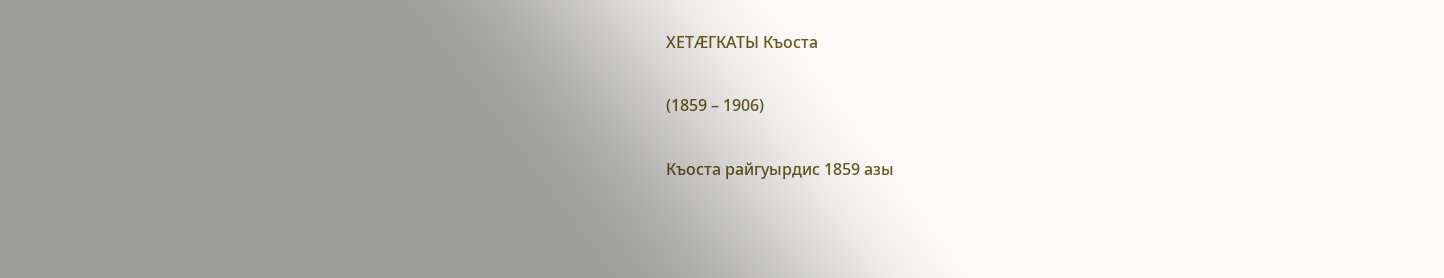ХЕТÆГКАТЫ Къоста

(1859 – 1906)

Къоста райгуырдис 1859 азы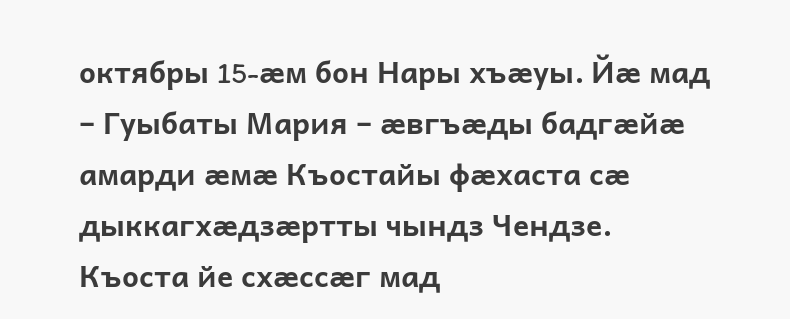октябры 15-æм бон Нары хъæуы. Йæ мад – Гуыбаты Мария – æвгъæды бадгæйæ амарди æмæ Къостайы фæхаста сæ дыккагхæдзæртты чындз Чендзе. Къоста йе схæссæг мад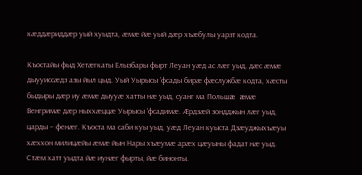кæддæриддæр уый хуыдта, æмæ йæ уый дæр хъæбулы уарзт кодта.

Къостайы фыд Хетæгкаты Елызбары фырт Леуан уæд ас лæг уыд, дæс æмæ дыууиссæдз азы йыл цыд. Уый Уырысы ’фсады бирæ фæслужбæ кодта, хæсты быдыры дæр иу æмæ дыууæ хатты нæ уыд, суанг ма Польшæ æмæ Венгримæ дæр ныххæццæ Уырысы ’фсадимæ. Æрдзæй зондджын лæг уыд, царды – фенæг. Къоста ма саби куы уыд, уæд Леуан куыста Дзæуджыхъæуы хæххон милицæйы æмæ йын Нары хъæумæ арæх цæуыны фадат нæ уыд. Стæм хатт уыдта йæ иунæг фырты, йæ бинонты.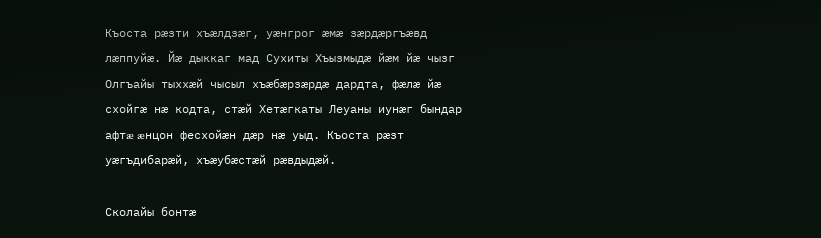Къоста рæзти хъæлдзæг, уæнгрог æмæ зæрдæргъæвд лæппуйæ. Йæ дыккаг мад Сухиты Хъызмыдæ йæм йæ чызг Олгъайы тыххæй чысыл хъæбæрзæрдæ дардта, фæлæ йæ схойгæ нæ кодта, стæй Хетæгкаты Леуаны иунæг бындар афтæ æнцон фесхойæн дæр нæ уыд. Къоста рæзт уæгъдибарæй, хъæубæстæй рæвдыдæй.

Сколайы бонтæ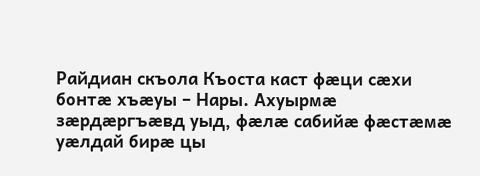Райдиан скъола Къоста каст фæци сæхи бонтæ хъæуы – Нары. Ахуырмæ зæрдæргъæвд уыд, фæлæ сабийæ фæстæмæ уæлдай бирæ цы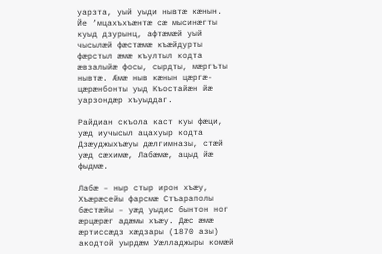уарзта, уый уыди нывтæ кæнын. Йе ’мцахъхъæнтæ сæ мысинæгты куыд дзурынц, афтæмæй уый чысылæй фæстæмæ къæйдурты фæрстыл æмæ къултыл кодта æвзалыйæ фосы, сырдты, мæргъты нывтæ. Æмæ ныв кæнын цæргæ-цæрæнбонты уыд Къостайæн йæ уарзондæр хъуыддаг.

Райдиан скъола каст куы фæци, уæд иучысыл ацахуыр кодта Дзæуджыхъæуы дæлгимназы, стæй уæд сæхимæ, Лабæмæ, ацыд йæ фыдмæ.

Лабæ – ныр стыр ирон хъæу, Хъæрæсейы фарсмæ Стъараполы бæстæйы – уæд уыдис бынтон ног æрцæрæг адæмы хъæу. Дæс æмæ æртиссæдз хæдзары (1870 азы) акодтой уырдæм Уæлладжыры комæй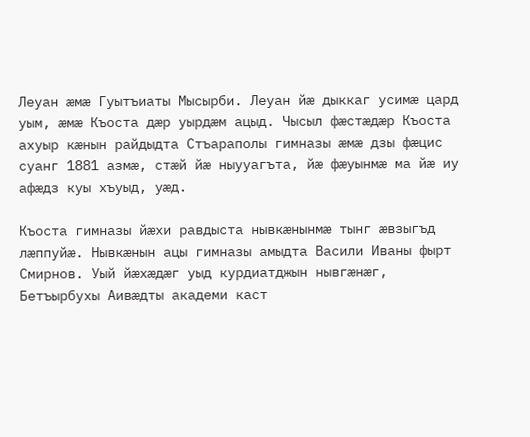Леуан æмæ Гуытъиаты Мысырби. Леуан йæ дыккаг усимæ цард уым, æмæ Къоста дæр уырдæм ацыд. Чысыл фæстæдæр Къоста ахуыр кæнын райдыдта Стъараполы гимназы æмæ дзы фæцис суанг 1881 азмæ, стæй йæ ныууагъта, йæ фæуынмæ ма йæ иу афæдз куы хъуыд, уæд.

Къоста гимназы йæхи равдыста нывкæнынмæ тынг æвзыгъд лæппуйæ. Нывкæнын ацы гимназы амыдта Васили Иваны фырт Смирнов. Уый йæхæдæг уыд курдиатджын нывгæнæг, Бетъырбухы Аивæдты академи каст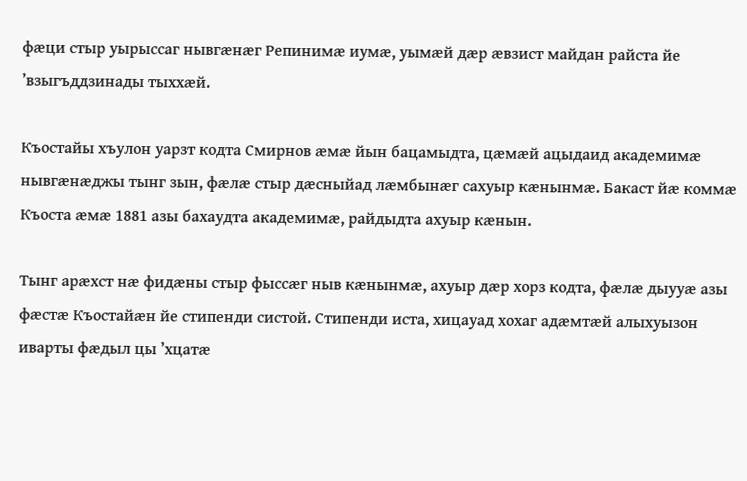фæци стыр уырыссаг нывгæнæг Репинимæ иумæ, уымæй дæр æвзист майдан райста йе ’взыгъддзинады тыххæй.

Къостайы хъулон уарзт кодта Смирнов æмæ йын бацамыдта, цæмæй ацыдаид академимæ нывгæнæджы тынг зын, фæлæ стыр дæсныйад лæмбынæг сахуыр кæнынмæ. Бакаст йæ коммæ Къоста æмæ 1881 азы бахаудта академимæ, райдыдта ахуыр кæнын.

Тынг арæхст нæ фидæны стыр фыссæг ныв кæнынмæ, ахуыр дæр хорз кодта, фæлæ дыууæ азы фæстæ Къостайæн йе стипенди систой. Стипенди иста, хицауад хохаг адæмтæй алыхуызон иварты фæдыл цы ’хцатæ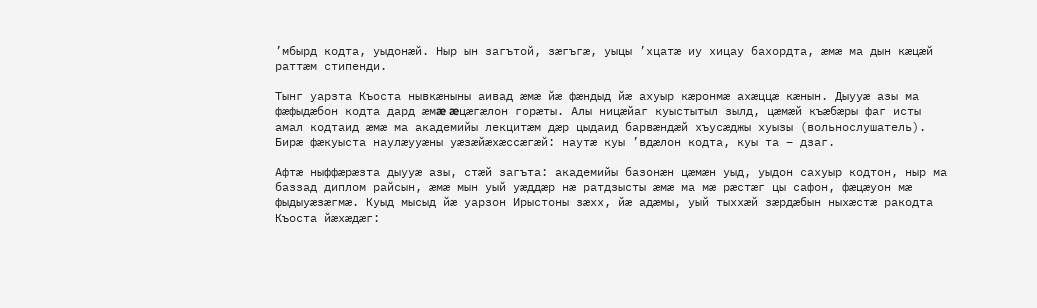’мбырд кодта, уыдонæй. Ныр ын загътой, зæгъгæ, уыцы ’хцатæ иу хицау бахордта, æмæ ма дын кæцæй раттæм стипенди.

Тынг уарзта Къоста нывкæныны аивад æмæ йæ фæндыд йæ ахуыр кæронмæ ахæццæ кæнын. Дыууæ азы ма фæфыдæбон кодта дард æмæ æцæгæлон горæты. Алы ницæйаг куыстытыл зылд, цæмæй къæбæры фаг исты амал кодтаид æмæ ма академийы лекцитæм дæр цыдаид барвæндæй хъусæджы хуызы (вольнослушатель). Бирæ фæкуыста наулæууæны уæзæйæхæссæгæй: наутæ куы ’вдæлон кодта, куы та – дзаг.

Афтæ ныффæрæзта дыууæ азы, стæй загъта: академийы базонæн цæмæн уыд, уыдон сахуыр кодтон, ныр ма баззад диплом райсын, æмæ мын уый уæддæр нæ ратдзысты æмæ ма мæ рæстæг цы сафон, фæцæуон мæ фыдыуæзæгмæ. Куыд мысыд йæ уарзон Ирыстоны зæхх, йæ адæмы, уый тыххæй зæрдæбын ныхæстæ ракодта Къоста йæхæдæг: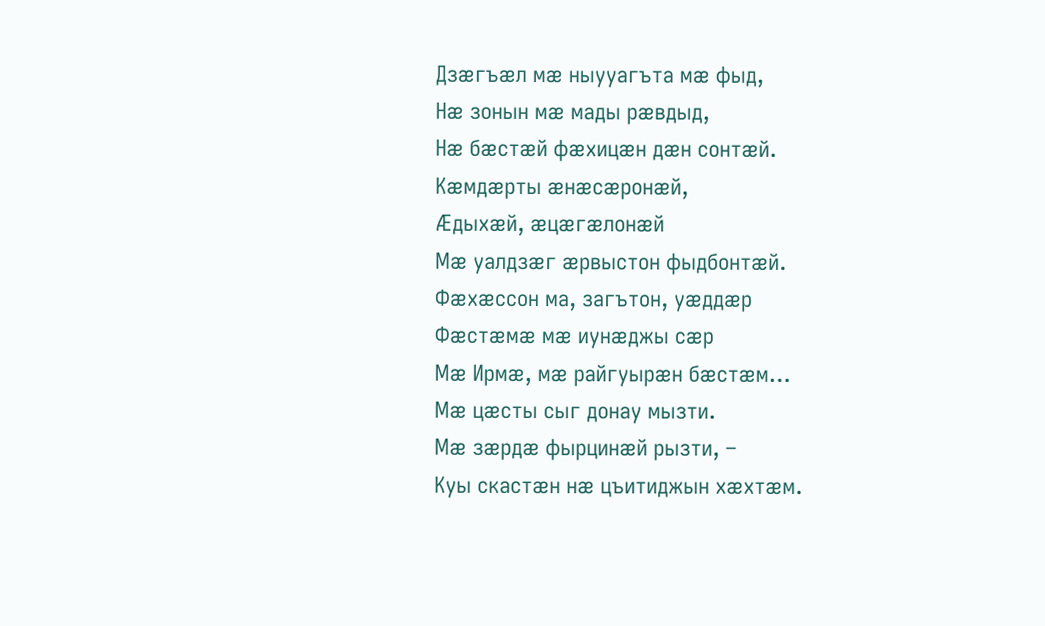Дзæгъæл мæ ныууагъта мæ фыд,
Нæ зонын мæ мады рæвдыд,
Нæ бæстæй фæхицæн дæн сонтæй.
Кæмдæрты æнæсæронæй,
Æдыхæй, æцæгæлонæй
Мæ уалдзæг æрвыстон фыдбонтæй.
Фæхæссон ма, загътон, уæддæр
Фæстæмæ мæ иунæджы сæр
Мæ Ирмæ, мæ райгуырæн бæстæм…
Мæ цæсты сыг донау мызти.
Мæ зæрдæ фырцинæй рызти, –
Куы скастæн нæ цъитиджын хæхтæм.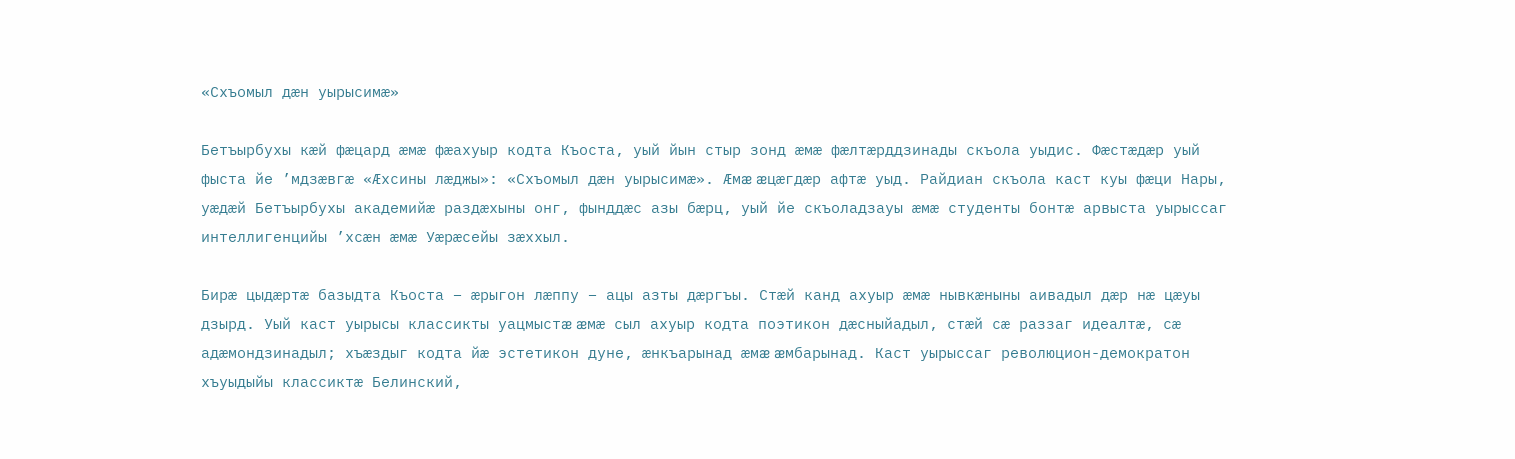«Схъомыл дæн уырысимæ»

Бетъырбухы кæй фæцард æмæ фæахуыр кодта Къоста, уый йын стыр зонд æмæ фæлтæрддзинады скъола уыдис. Фæстæдæр уый фыста йе ’мдзæвгæ «Æхсины лæджы»: «Схъомыл дæн уырысимæ». Æмæ æцæгдæр афтæ уыд. Райдиан скъола каст куы фæци Нары, уæдæй Бетъырбухы академийæ раздæхыны онг, фынддæс азы бæрц, уый йе скъоладзауы æмæ студенты бонтæ арвыста уырыссаг интеллигенцийы ’хсæн æмæ Уæрæсейы зæххыл.

Бирæ цыдæртæ базыдта Къоста – æрыгон лæппу – ацы азты дæргъы. Стæй канд ахуыр æмæ нывкæныны аивадыл дæр нæ цæуы дзырд. Уый каст уырысы классикты уацмыстæ æмæ сыл ахуыр кодта поэтикон дæсныйадыл, стæй сæ раззаг идеалтæ, сæ адæмондзинадыл; хъæздыг кодта йæ эстетикон дуне, æнкъарынад æмæ æмбарынад. Каст уырыссаг революцион-демократон хъуыдыйы классиктæ Белинский,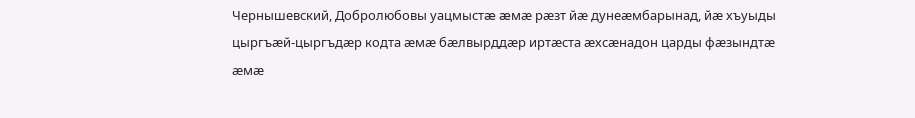Чернышевский, Добролюбовы уацмыстæ æмæ рæзт йæ дунеæмбарынад, йæ хъуыды цыргъæй-цыргъдæр кодта æмæ бæлвырддæр иртæста æхсæнадон царды фæзындтæ æмæ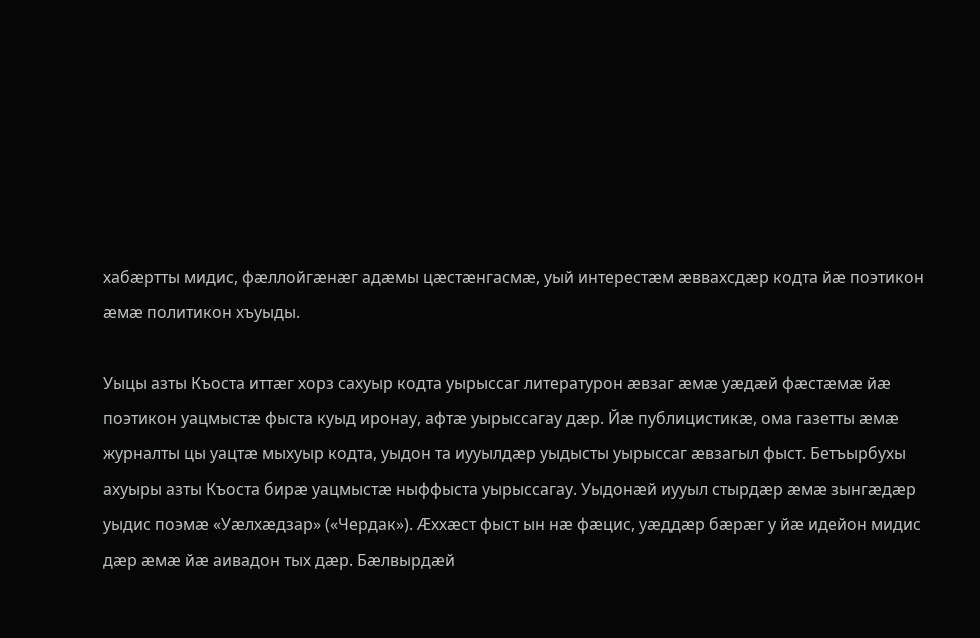хабæртты мидис, фæллойгæнæг адæмы цæстæнгасмæ, уый интерестæм æввахсдæр кодта йæ поэтикон æмæ политикон хъуыды.

Уыцы азты Къоста иттæг хорз сахуыр кодта уырыссаг литературон æвзаг æмæ уæдæй фæстæмæ йæ поэтикон уацмыстæ фыста куыд иронау, афтæ уырыссагау дæр. Йæ публицистикæ, ома газетты æмæ журналты цы уацтæ мыхуыр кодта, уыдон та иууылдæр уыдысты уырыссаг æвзагыл фыст. Бетъырбухы ахуыры азты Къоста бирæ уацмыстæ ныффыста уырыссагау. Уыдонæй иууыл стырдæр æмæ зынгæдæр уыдис поэмæ «Уæлхæдзар» («Чердак»). Æххæст фыст ын нæ фæцис, уæддæр бæрæг у йæ идейон мидис дæр æмæ йæ аивадон тых дæр. Бæлвырдæй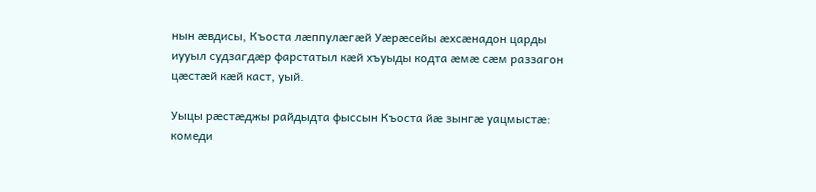нын æвдисы, Къоста лæппулæгæй Уæрæсейы æхсæнадон царды иууыл судзагдæр фарстатыл кæй хъуыды кодта æмæ сæм раззагон цæстæй кæй каст, уый.

Уыцы рæстæджы райдыдта фыссын Къоста йæ зынгæ уацмыстæ: комеди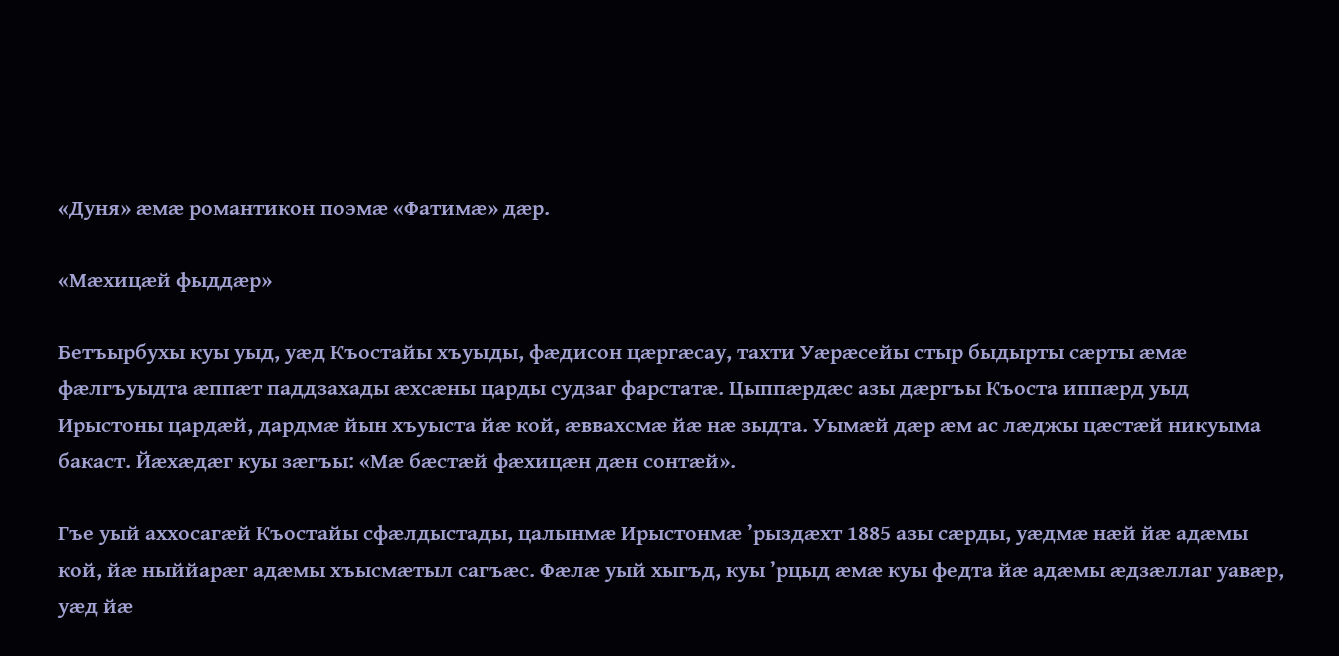«Дуня» æмæ романтикон поэмæ «Фатимæ» дæр.

«Мæхицæй фыддæр»

Бетъырбухы куы уыд, уæд Къостайы хъуыды, фæдисон цæргæсау, тахти Уæрæсейы стыр быдырты сæрты æмæ фæлгъуыдта æппæт паддзахады æхсæны царды судзаг фарстатæ. Цыппæрдæс азы дæргъы Къоста иппæрд уыд Ирыстоны цардæй, дардмæ йын хъуыста йæ кой, æввахсмæ йæ нæ зыдта. Уымæй дæр æм ас лæджы цæстæй никуыма бакаст. Йæхæдæг куы зæгъы: «Мæ бæстæй фæхицæн дæн сонтæй».

Гъе уый аххосагæй Къостайы сфæлдыстады, цалынмæ Ирыстонмæ ’рыздæхт 1885 азы сæрды, уæдмæ нæй йæ адæмы кой, йæ ныййарæг адæмы хъысмæтыл сагъæс. Фæлæ уый хыгъд, куы ’рцыд æмæ куы федта йæ адæмы æдзæллаг уавæр, уæд йæ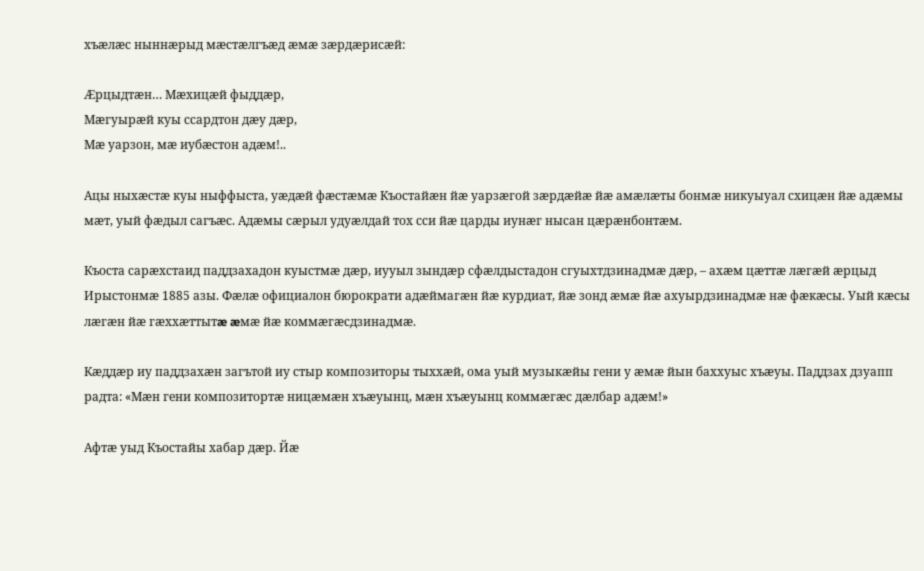хъæлæс ныннæрыд мæстæлгъæд æмæ зæрдæрисæй:

Æрцыдтæн… Мæхицæй фыддæр,
Мæгуырæй куы ссардтон дæу дæр,
Мæ уарзон, мæ иубæстон адæм!..

Ацы ныхæстæ куы ныффыста, уæдæй фæстæмæ Къостайæн йæ уарзæгой зæрдæйæ йæ амæлæты бонмæ никуыуал схицæн йæ адæмы мæт, уый фæдыл сагъæс. Адæмы сæрыл удуæлдай тох сси йæ царды иунæг нысан цæрæнбонтæм.

Къоста сарæхстаид паддзахадон куыстмæ дæр, иууыл зындæр сфæлдыстадон сгуыхтдзинадмæ дæр, – ахæм цæттæ лæгæй æрцыд Ирыстонмæ 1885 азы. Фæлæ официалон бюрократи адæймагæн йæ курдиат, йæ зонд æмæ йæ ахуырдзинадмæ нæ фæкæсы. Уый кæсы лæгæн йæ гæххæттытæ æмæ йæ коммæгæсдзинадмæ.

Кæддæр иу паддзахæн загътой иу стыр композиторы тыххæй, ома уый музыкæйы гени у æмæ йын баххуыс хъæуы. Паддзах дзуапп радта: «Мæн гени композитортæ ницæмæн хъæуынц, мæн хъæуынц коммæгæс дæлбар адæм!»

Афтæ уыд Къостайы хабар дæр. Йæ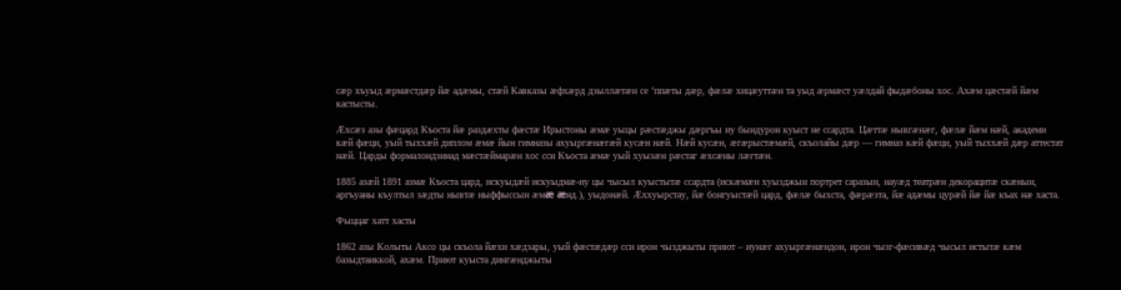сæр хъуыд æрмæстдæр йæ адæмы, стæй Кавказы æфхæрд дзыллæтæн се ’ппæты дæр, фæлæ хицæуттæн та уыд æрмæст уæлдай фыдæбоны хос. Ахæм цæстæй йæм кастысты.

Æхсæз азы фæцард Къоста йæ раздæхты фæстæ Ирыстоны æмæ уыцы рæстæджы дæргъы иу бындурон куыст не ссардта. Цæттæ нывгæнæг, фæлæ йæм нæй, академи кæй фæци, уый тыххæй диплом æмæ йын гимназы ахуыргæнæгæй кусæн нæй. Нæй кусæн, æгæрыстæмæй, скъолайы дæр — гимназ кæй фæци, уый тыххæй дæр аттестат нæй. Царды формалондзинад мæстæймарæн хос сси Къоста æмæ уый хуызæн рæстаг æхсæны лæгтæн.

1885 азæй 1891 азмæ Къоста цард, искуыдæй искуыдмæ-иу цы чысыл куыстытæ ссардта (искæмæн хуызджын портрет саразын, науæд театрæн декорацитæ скæнын, аргъуаны къултыл зæдты нывтæ ныффыссын æмæ æнд.), уыдонæй. Æххуырстау, йæ бонгуыстæй цард, фæлæ быхста, фæрæзта, йæ адæмы цурæй йæ йæ къах нæ хаста.

Фыццаг хатт хасты

1862 азы Колыты Аксо цы скъола йæхи хæдзары, уый фæстæдæр сси ирон чызджыты приют – иунæг ахуыргæнæндон, ирон чызг-фæсивæд чысыл истытæ кæм базыдтаиккой, ахæм. Приют куыста дингæнджыты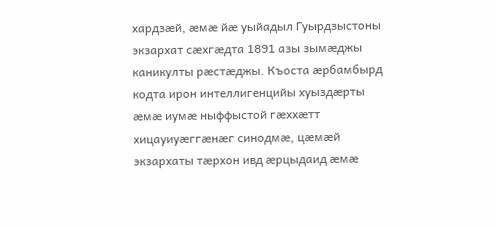хардзæй, æмæ йæ уыйадыл Гуырдзыстоны экзархат сæхгæдта 1891 азы зымæджы каникулты рæстæджы. Къоста æрбамбырд кодта ирон интеллигенцийы хуыздæрты æмæ иумæ ныффыстой гæххæтт хицауиуæггæнæг синодмæ, цæмæй экзархаты тæрхон ивд æрцыдаид æмæ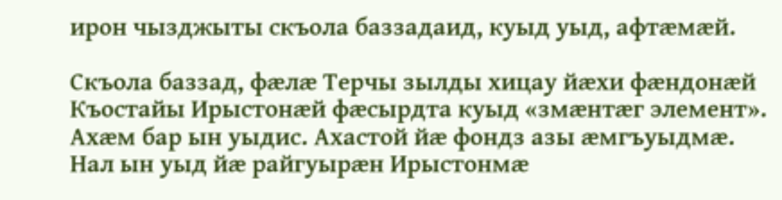ирон чызджыты скъола баззадаид, куыд уыд, афтæмæй.

Скъола баззад, фæлæ Терчы зылды хицау йæхи фæндонæй Къостайы Ирыстонæй фæсырдта куыд «змæнтæг элемент». Ахæм бар ын уыдис. Ахастой йæ фондз азы æмгъуыдмæ. Нал ын уыд йæ райгуырæн Ирыстонмæ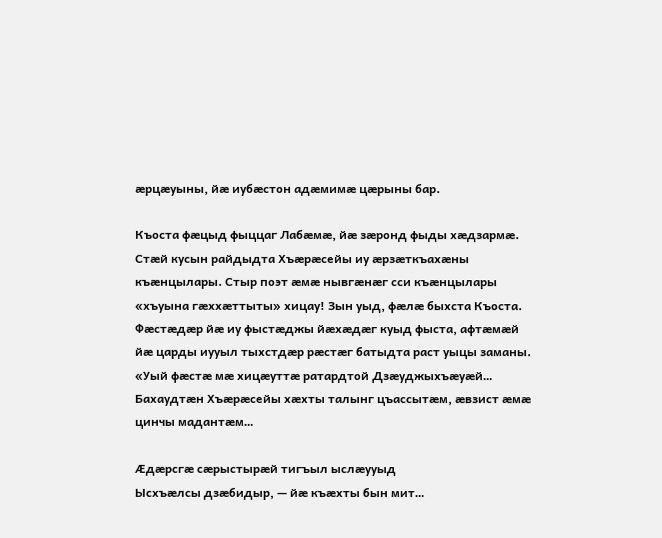æрцæуыны, йæ иубæстон адæмимæ цæрыны бар.

Къоста фæцыд фыццаг Лабæмæ, йæ зæронд фыды хæдзармæ. Стæй кусын райдыдта Хъæрæсейы иу æрзæткъахæны къæнцылары. Стыр поэт æмæ нывгæнæг сси къæнцылары «хъуына гæххæттыты» хицау! Зын уыд, фæлæ быхста Къоста. Фæстæдæр йæ иу фыстæджы йæхæдæг куыд фыста, афтæмæй йæ царды иууыл тыхстдæр рæстæг батыдта раст уыцы заманы. «Уый фæстæ мæ хицæуттæ ратардтой Дзæуджыхъæуæй… Бахаудтæн Хъæрæсейы хæхты талынг цъассытæм, æвзист æмæ цинчы мадантæм…

Æдæрсгæ сæрыстырæй тигъыл ыслæууыд
Ысхъæлсы дзæбидыр, — йæ къæхты бын мит…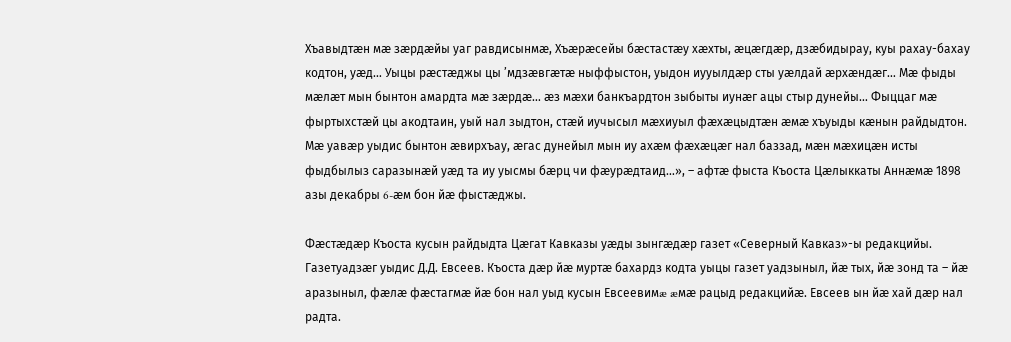Хъавыдтæн мæ зæрдæйы уаг равдисынмæ, Хъæрæсейы бæстастæу хæхты, æцæгдæр, дзæбидырау, куы рахау-бахау кодтон, уæд… Уыцы рæстæджы цы ’мдзæвгæтæ ныффыстон, уыдон иууылдæр сты уæлдай æрхæндæг… Мæ фыды мæлæт мын бынтон амардта мæ зæрдæ… æз мæхи банкъардтон зыбыты иунæг ацы стыр дунейы… Фыццаг мæ фыртыхстæй цы акодтаин, уый нал зыдтон, стæй иучысыл мæхиуыл фæхæцыдтæн æмæ хъуыды кæнын райдыдтон. Мæ уавæр уыдис бынтон æвирхъау, æгас дунейыл мын иу ахæм фæхæцæг нал баззад, мæн мæхицæн исты фыдбылыз саразынæй уæд та иу уысмы бæрц чи фæурæдтаид…», – афтæ фыста Къоста Цæлыккаты Аннæмæ 1898 азы декабры 6-æм бон йæ фыстæджы.

Фæстæдæр Къоста кусын райдыдта Цæгат Кавказы уæды зынгæдæр газет «Северный Кавказ»-ы редакцийы. Газетуадзæг уыдис Д.Д. Евсеев. Къоста дæр йæ муртæ бахардз кодта уыцы газет уадзыныл, йæ тых, йæ зонд та – йæ аразыныл, фæлæ фæстагмæ йæ бон нал уыд кусын Евсеевимæ æмæ рацыд редакцийæ. Евсеев ын йæ хай дæр нал радта.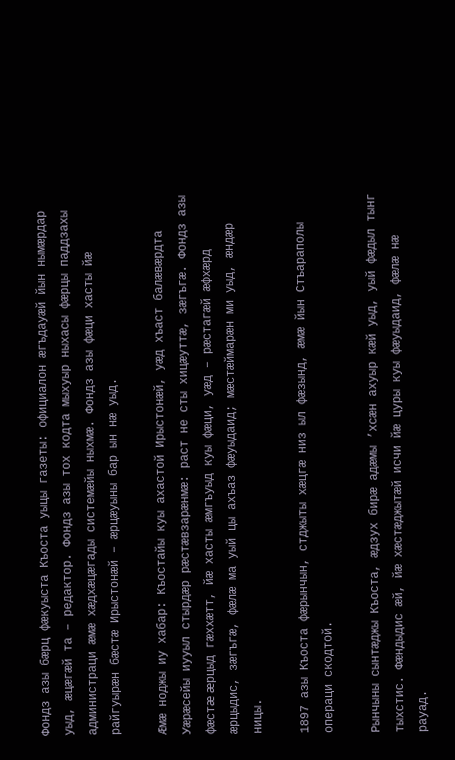Фондз азы бæрц фæкуыста Къоста уыцы газеты: официалон æгъдауæй йын нымæрдар уыд, æцæгæй та – редактор. Фондз азы тох кодта мыхуыр ныхасы фæрцы паддзахы администраци æмæ хæдхæцæгады системæйы ныхмæ. Фондз азы фæци хасты йæ райгуырæн бæстæ Ирыстонæй – æрцæуыны бар ын нæ уыд.

Æмæ ноджы иу хабар: Къостайы куы ахастой Ирыстонæй, уæд хъаст балæвæрдта Уæрæсейы иууыл стырдæр рæстæвзарæнмæ: раст не сты хицæуттæ, зæгъгæ. Фондз азы фæстæ æрцыд гæххæтт, йæ хасты æмгъуыд куы фæци, уæд – рæстагæй æфхæрд æрцыдис, зæгъгæ, фæлæ ма уый цы ахъаз фæуыдаид; мæстæймарæн ми уыд, æндæр ницы.

1897 азы Къоста фæрынчын, стджыты хæцгæ низ ыл фæзынд, æмæ йын Стъараполы операци скодтой.

Рынчыны сынтæджы Къоста, æдзух бирæ адæмы ’хсæн ахуыр кæй уыд, уый фæдыл тынг тыхстис. Фæндыдис æй, йæ хæстæджытæй исчи йæ цуры куы фæуыдаид, фæлæ нæ рауад.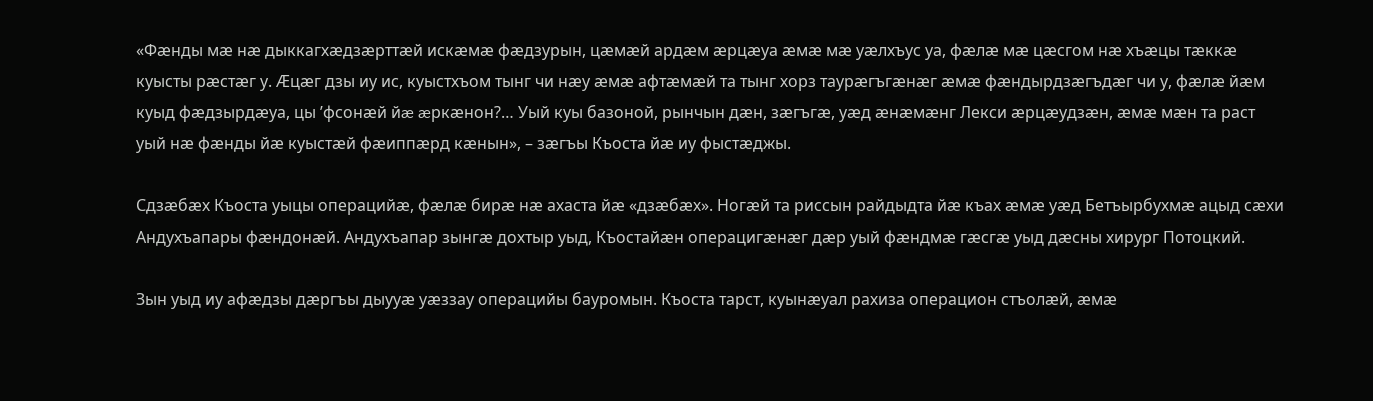«Фæнды мæ нæ дыккагхæдзæрттæй искæмæ фæдзурын, цæмæй ардæм æрцæуа æмæ мæ уæлхъус уа, фæлæ мæ цæсгом нæ хъæцы тæккæ куысты рæстæг у. Æцæг дзы иу ис, куыстхъом тынг чи нæу æмæ афтæмæй та тынг хорз таурæгъгæнæг æмæ фæндырдзæгъдæг чи у, фæлæ йæм куыд фæдзырдæуа, цы ’фсонæй йæ æркæнон?… Уый куы базоной, рынчын дæн, зæгъгæ, уæд æнæмæнг Лекси æрцæудзæн, æмæ мæн та раст уый нæ фæнды йæ куыстæй фæиппæрд кæнын», – зæгъы Къоста йæ иу фыстæджы.

Сдзæбæх Къоста уыцы операцийæ, фæлæ бирæ нæ ахаста йæ «дзæбæх». Ногæй та риссын райдыдта йæ къах æмæ уæд Бетъырбухмæ ацыд сæхи Андухъапары фæндонæй. Андухъапар зынгæ дохтыр уыд, Къостайæн операцигæнæг дæр уый фæндмæ гæсгæ уыд дæсны хирург Потоцкий.

Зын уыд иу афæдзы дæргъы дыууæ уæззау операцийы бауромын. Къоста тарст, куынæуал рахиза операцион стъолæй, æмæ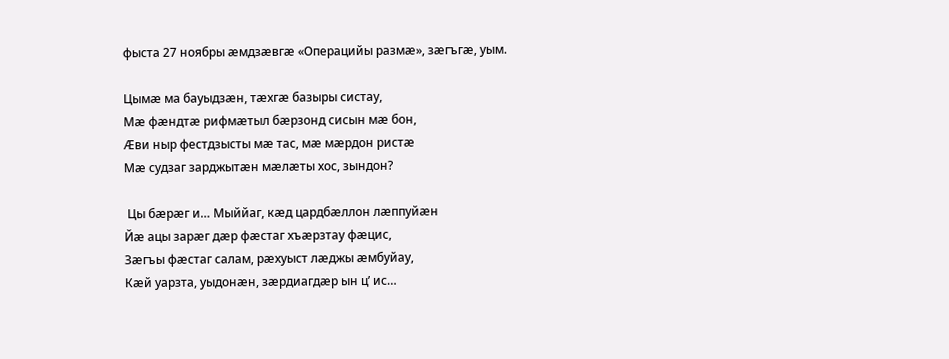фыста 27 ноябры æмдзæвгæ «Операцийы размæ», зæгъгæ, уым.

Цымæ ма бауыдзæн, тæхгæ базыры систау,
Мæ фæндтæ рифмæтыл бæрзонд сисын мæ бон,
Æви ныр фестдзысты мæ тас, мæ мæрдон ристæ
Мæ судзаг зарджытæн мæлæты хос, зындон?

 Цы бæрæг и… Мыййаг, кæд цардбæллон лæппуйæн
Йæ ацы зарæг дæр фæстаг хъæрзтау фæцис,
Зæгъы фæстаг салам, рæхуыст лæджы æмбуйау,
Кæй уарзта, уыдонæн, зæрдиагдæр ын ц’ ис…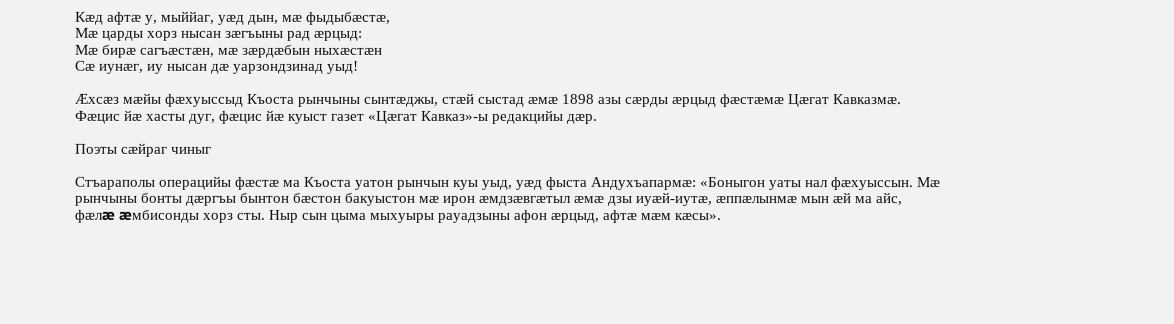Кæд афтæ у, мыййаг, уæд дын, мæ фыдыбæстæ,
Мæ царды хорз нысан зæгъыны рад æрцыд:
Мæ бирæ сагъæстæн, мæ зæрдæбын ныхæстæн
Сæ иунæг, иу нысан дæ уарзондзинад уыд!

Æхсæз мæйы фæхуыссыд Къоста рынчыны сынтæджы, стæй сыстад æмæ 1898 азы сæрды æрцыд фæстæмæ Цæгат Кавказмæ. Фæцис йæ хасты дуг, фæцис йæ куыст газет «Цæгат Кавказ»-ы редакцийы дæр.

Поэты сæйраг чиныг

Стъараполы операцийы фæстæ ма Къоста уатон рынчын куы уыд, уæд фыста Андухъапармæ: «Боныгон уаты нал фæхуыссын. Мæ рынчыны бонты дæргъы бынтон бæстон бакуыстон мæ ирон æмдзæвгæтыл æмæ дзы иуæй-иутæ, æппæлынмæ мын æй ма айс, фæлæ æмбисонды хорз сты. Ныр сын цыма мыхуыры рауадзыны афон æрцыд, афтæ мæм кæсы».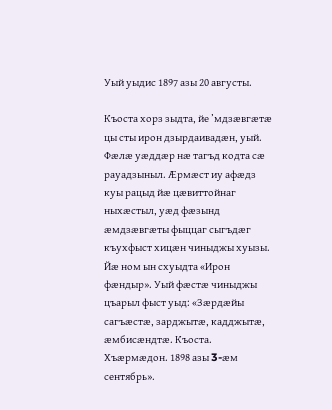Уый уыдис 1897 азы 20 августы.

Къоста хорз зыдта, йе ’мдзæвгæтæ цы сты ирон дзырдаивадæн, уый. Фæлæ уæддæр нæ тагъд кодта сæ рауадзыныл. Æрмæст иу афæдз куы рацыд йæ цæвиттойнаг ныхæстыл, уæд фæзынд æмдзæвгæты фыццаг сыгъдæг къухфыст хицæн чиныджы хуызы. Йæ ном ын схуыдта «Ирон фæндыр». Уый фæстæ чиныджы цъарыл фыст уыд: «Зæрдæйы сагъæстæ, зарджытæ, кадджытæ, æмбисæндтæ. Къоста. Хъæрмæдон. 1898 азы 3-æм сентябрь».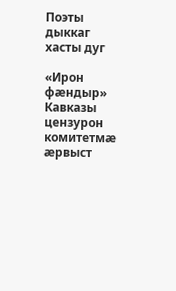Поэты дыккаг хасты дуг

«Ирон фæндыр» Кавказы цензурон комитетмæ æрвыст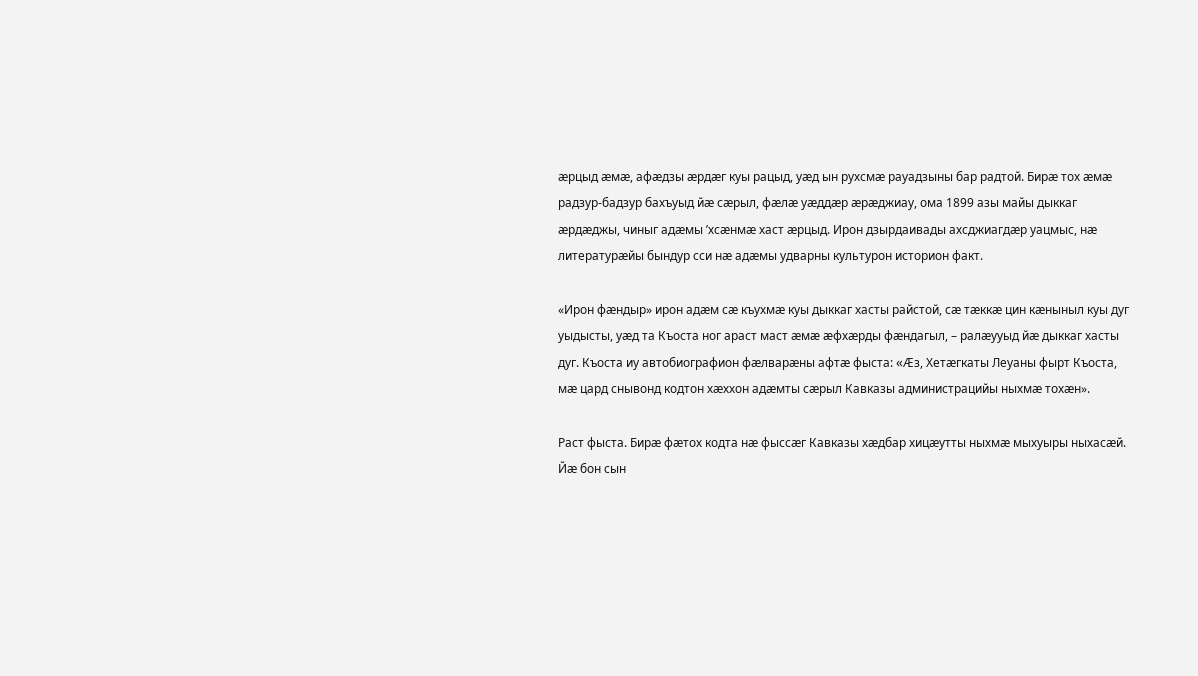æрцыд æмæ, афæдзы æрдæг куы рацыд, уæд ын рухсмæ рауадзыны бар радтой. Бирæ тох æмæ радзур-бадзур бахъуыд йæ сæрыл, фæлæ уæддæр æрæджиау, ома 1899 азы майы дыккаг æрдæджы, чиныг адæмы ’хсæнмæ хаст æрцыд. Ирон дзырдаивады ахсджиагдæр уацмыс, нæ литературæйы бындур сси нæ адæмы удварны культурон историон факт.

«Ирон фæндыр» ирон адæм сæ къухмæ куы дыккаг хасты райстой, сæ тæккæ цин кæныныл куы дуг уыдысты, уæд та Къоста ног араст маст æмæ æфхæрды фæндагыл, – ралæууыд йæ дыккаг хасты дуг. Къоста иу автобиографион фæлварæны афтæ фыста: «Æз, Хетæгкаты Леуаны фырт Къоста, мæ цард снывонд кодтон хæххон адæмты сæрыл Кавказы администрацийы ныхмæ тохæн».

Раст фыста. Бирæ фæтох кодта нæ фыссæг Кавказы хæдбар хицæутты ныхмæ мыхуыры ныхасæй. Йæ бон сын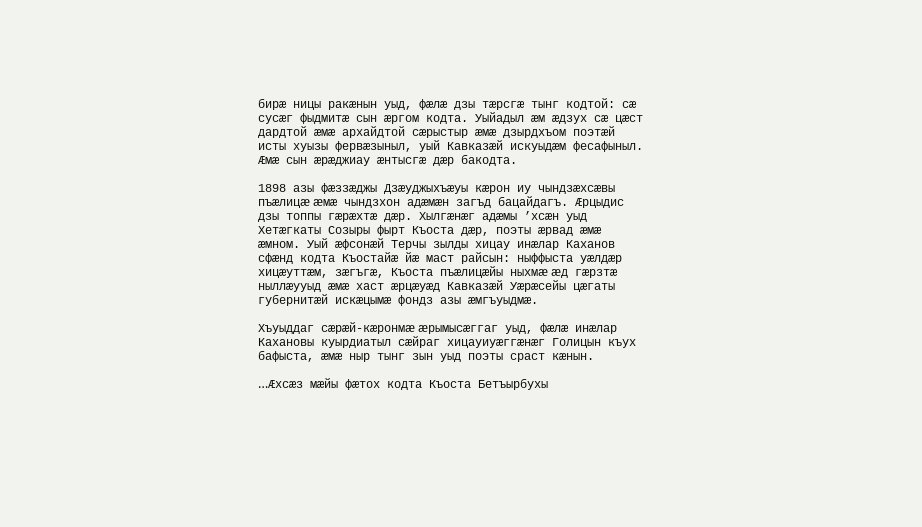бирæ ницы ракæнын уыд, фæлæ дзы тæрсгæ тынг кодтой: сæ сусæг фыдмитæ сын æргом кодта. Уыйадыл æм æдзух сæ цæст дардтой æмæ архайдтой сæрыстыр æмæ дзырдхъом поэтæй исты хуызы фервæзыныл, уый Кавказæй искуыдæм фесафыныл. Æмæ сын æрæджиау æнтысгæ дæр бакодта.

1898 азы фæззæджы Дзæуджыхъæуы кæрон иу чындзæхсæвы пъæлицæ æмæ чындзхон адæмæн загъд бацайдагъ. Æрцыдис дзы топпы гæрæхтæ дæр. Хылгæнæг адæмы ’хсæн уыд Хетæгкаты Созыры фырт Къоста дæр, поэты æрвад æмæ æмном. Уый æфсонæй Терчы зылды хицау инæлар Каханов сфæнд кодта Къостайæ йæ маст райсын: ныффыста уæлдæр хицæуттæм, зæгъгæ, Къоста пъæлицæйы ныхмæ æд гæрзтæ ныллæууыд æмæ хаст æрцæуæд Кавказæй Уæрæсейы цæгаты губернитæй искæцымæ фондз азы æмгъуыдмæ.

Хъуыддаг сæрæй-кæронмæ æрымысæггаг уыд, фæлæ инæлар Кахановы куырдиатыл сæйраг хицауиуæггæнæг Голицын къух бафыста, æмæ ныр тынг зын уыд поэты сраст кæнын.

…Æхсæз мæйы фæтох кодта Къоста Бетъырбухы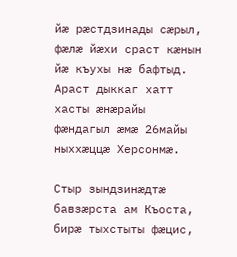йæ рæстдзинады сæрыл, фæлæ йæхи сраст кæнын йæ къухы нæ бафтыд. Араст дыккаг хатт хасты æнæрайы фæндагыл æмæ 26майы ныххæццæ Херсонмæ.

Стыр зындзинæдтæ бавзæрста ам Къоста, бирæ тыхстыты фæцис,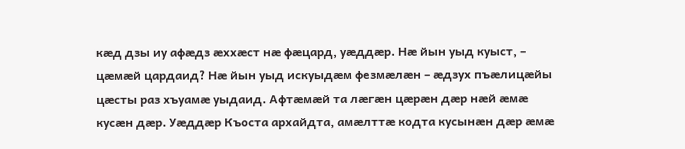кæд дзы иу афæдз æххæст нæ фæцард, уæддæр. Нæ йын уыд куыст, – цæмæй цардаид? Нæ йын уыд искуыдæм фезмæлæн – æдзух пъæлицæйы цæсты раз хъуамæ уыдаид. Афтæмæй та лæгæн цæрæн дæр нæй æмæ кусæн дæр. Уæддæр Къоста архайдта, амæлттæ кодта кусынæн дæр æмæ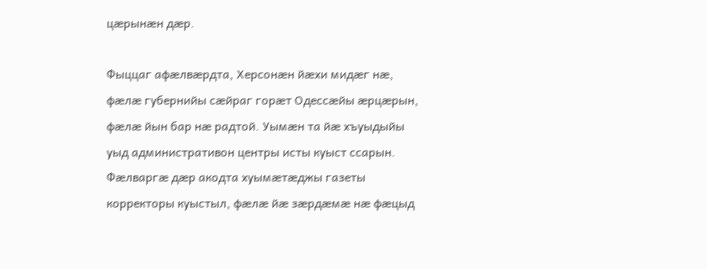цæрынæн дæр.

Фыццаг афæлвæрдта, Херсонæн йæхи мидæг нæ, фæлæ губернийы сæйраг горæт Одессæйы æрцæрын, фæлæ йын бар нæ радтой. Уымæн та йæ хъуыдыйы уыд административон центры исты куыст ссарын. Фæлваргæ дæр акодта хуымæтæджы газеты корректоры куыстыл, фæлæ йæ зæрдæмæ нæ фæцыд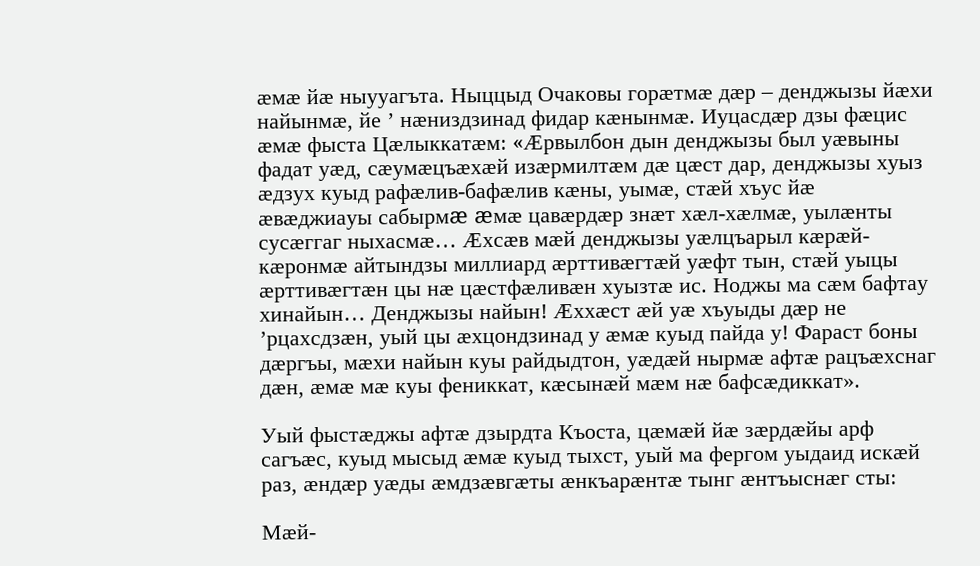æмæ йæ ныууагъта. Ныццыд Очаковы горæтмæ дæр – денджызы йæхи найынмæ, йе ’ нæниздзинад фидар кæнынмæ. Иуцасдæр дзы фæцис æмæ фыста Цæлыккатæм: «Æрвылбон дын денджызы был уæвыны фадат уæд, сæумæцъæхæй изæрмилтæм дæ цæст дар, денджызы хуыз æдзух куыд рафæлив-бафæлив кæны, уымæ, стæй хъус йæ æвæджиауы сабырмæ æмæ цавæрдæр знæт хæл-хæлмæ, уылæнты сусæггаг ныхасмæ… Æхсæв мæй денджызы уæлцъарыл кæрæй-кæронмæ айтындзы миллиард æрттивæгтæй уæфт тын, стæй уыцы æрттивæгтæн цы нæ цæстфæливæн хуызтæ ис. Ноджы ма сæм бафтау хинайын… Денджызы найын! Æххæст æй уæ хъуыды дæр не ’рцахсдзæн, уый цы æхцондзинад у æмæ куыд пайда у! Фараст боны дæргъы, мæхи найын куы райдыдтон, уæдæй нырмæ афтæ рацъæхснаг дæн, æмæ мæ куы фениккат, кæсынæй мæм нæ бафсæдиккат».

Уый фыстæджы афтæ дзырдта Къоста, цæмæй йæ зæрдæйы арф сагъæс, куыд мысыд æмæ куыд тыхст, уый ма фергом уыдаид искæй раз, æндæр уæды æмдзæвгæты æнкъарæнтæ тынг æнтъыснæг сты:

Мæй-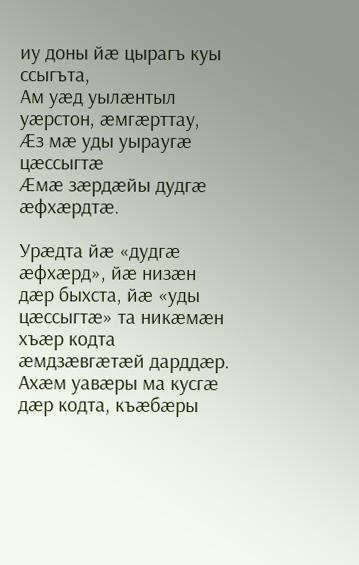иу доны йæ цырагъ куы ссыгъта,
Ам уæд уылæнтыл уæрстон, æмгæрттау,
Æз мæ уды уыраугæ цæссыгтæ
Æмæ зæрдæйы дудгæ æфхæрдтæ.

Урæдта йæ «дудгæ æфхæрд», йæ низæн дæр быхста, йæ «уды цæссыгтæ» та никæмæн хъæр кодта æмдзæвгæтæй дарддæр. Ахæм уавæры ма кусгæ дæр кодта, къæбæры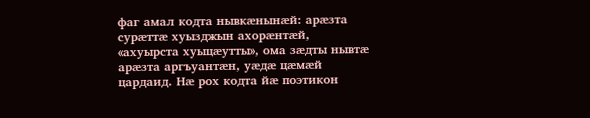фаг амал кодта нывкæнынæй: арæзта сурæттæ хуызджын ахорæнтæй, «ахуырста хуыцæутты», ома зæдты нывтæ арæзта аргъуантæн, уæдæ цæмæй цардаид. Нæ рох кодта йæ поэтикон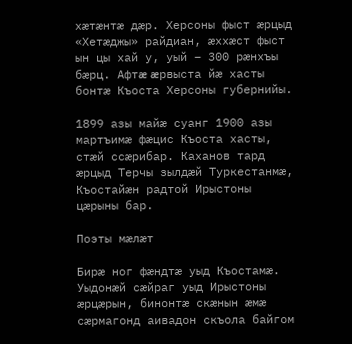хæтæнтæ дæр. Херсоны фыст æрцыд «Хетæджы» райдиан, æххæст фыст ын цы хай у, уый – 300 рæнхъы бæрц. Афтæ æрвыста йæ хасты бонтæ Къоста Херсоны губернийы.

1899 азы майæ суанг 1900 азы мартъимæ фæцис Къоста хасты, стæй ссæрибар. Каханов тард æрцыд Терчы зылдæй Туркестанмæ, Къостайæн радтой Ирыстоны цæрыны бар.

Поэты мæлæт

Бирæ ног фæндтæ уыд Къостамæ. Уыдонæй сæйраг уыд Ирыстоны æрцæрын, бинонтæ скæнын æмæ сæрмагонд аивадон скъола байгом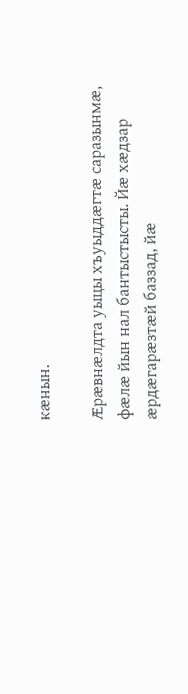кæнын.

Æрæвнæлдта уыцы хъуыддæгтæ саразынмæ, фæлæ йын нал бантыстысты. Йæ хæдзар æрдæгарæзтæй баззад, йæ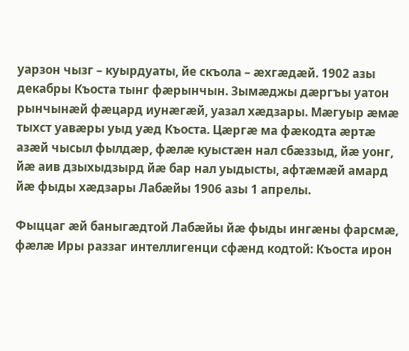уарзон чызг – куырдуаты, йе скъола – æхгæдæй. 1902 азы декабры Къоста тынг фæрынчын. Зымæджы дæргъы уатон рынчынæй фæцард иунæгæй, уазал хæдзары. Мæгуыр æмæ тыхст уавæры уыд уæд Къоста. Цæргæ ма фæкодта æртæ азæй чысыл фылдæр, фæлæ куыстæн нал сбæззыд, йæ уонг, йæ аив дзыхыдзырд йæ бар нал уыдысты, афтæмæй амард йæ фыды хæдзары Лабæйы 1906 азы 1 апрелы.

Фыццаг æй баныгæдтой Лабæйы йæ фыды ингæны фарсмæ, фæлæ Иры раззаг интеллигенци сфæнд кодтой: Къоста ирон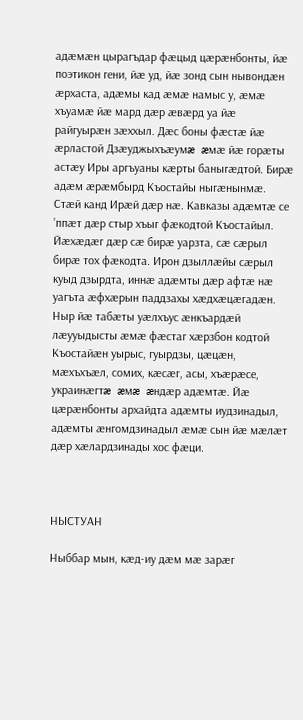адæмæн цырагъдар фæцыд цæрæнбонты, йæ поэтикон гени, йæ уд, йæ зонд сын нывондæн æрхаста, адæмы кад æмæ намыс у, æмæ хъуамæ йæ мард дæр æвæрд уа йæ райгуырæн зæххыл. Дæс боны фæстæ йæ æрластой Дзæуджыхъæумæ æмæ йæ горæты астæу Иры аргъуаны кæрты баныгæдтой. Бирæ адæм æрæмбырд Къостайы ныгæнынмæ. Стæй канд Ирæй дæр нæ. Кавказы адæмтæ се ’ппæт дæр стыр хъыг фæкодтой Къостайыл. Йæхæдæг дæр сæ бирæ уарзта, сæ сæрыл бирæ тох фæкодта. Ирон дзыллæйы сæрыл куыд дзырдта, иннæ адæмты дæр афтæ нæ уагъта æфхæрын паддзахы хæдхæцæгадæн. Ныр йæ табæты уæлхъус æнкъардæй лæууыдысты æмæ фæстаг хæрзбон кодтой Къостайæн уырыс, гуырдзы, цæцæн, мæхъхъæл, сомих, кæсæг, асы, хъæрæсе, украинæгтæ æмæ æндæр адæмтæ. Йæ цæрæнбонты архайдта адæмты иудзинадыл, адæмты æнгомдзинадыл æмæ сын йæ мæлæт дæр хæлардзинады хос фæци.



НЫСТУАН

Ныббар мын, кæд-иу дæм мæ зарæг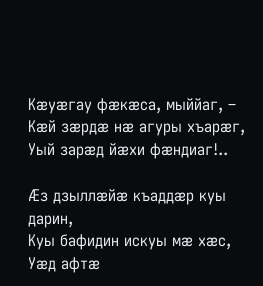Кæуæгау фæкæса, мыййаг, –
Кæй зæрдæ нæ агуры хъарæг,
Уый зарæд йæхи фæндиаг!..

Æз дзыллæйæ къаддæр куы дарин,
Куы бафидин искуы мæ хæс,
Уæд афтæ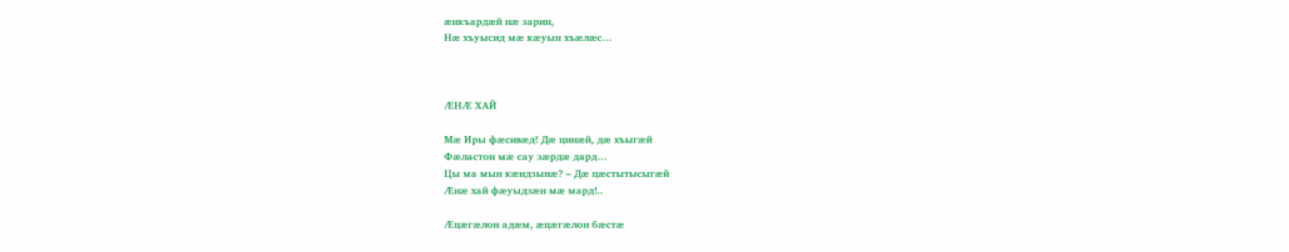æнкъардæй нæ зарин,
Нæ хъуысид мæ кæуын хъæлæс…



ÆНÆ ХАЙ

Мæ Иры фæсивæд! Дæ цинæй, дæ хъыгæй
Фæластон мæ сау зæрдæ дард…
Цы ма мын кæндзынæ? – Дæ цæстытысыгæй
Æнæ хай фæуыдзæн мæ мард!..

Æцæгæлон адæм, æцæгæлон бæстæ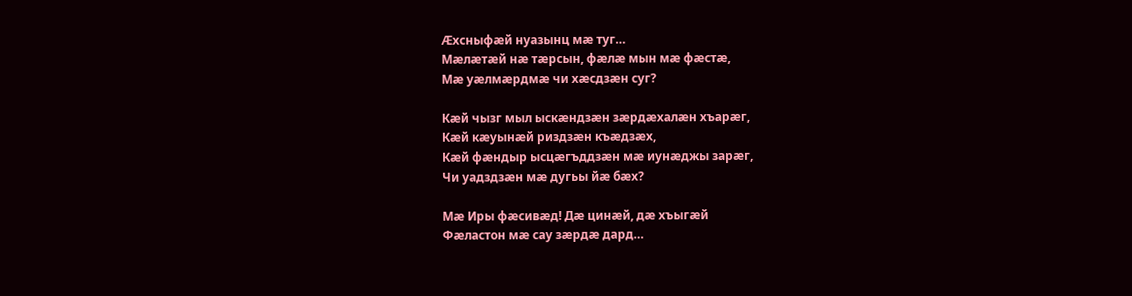Æхсныфæй нуазынц мæ туг…
Мæлæтæй нæ тæрсын, фæлæ мын мæ фæстæ,
Мæ уæлмæрдмæ чи хæсдзæн суг?

Кæй чызг мыл ыскæндзæн зæрдæхалæн хъарæг,
Кæй кæуынæй риздзæн къæдзæх,
Кæй фæндыр ысцæгъддзæн мæ иунæджы зарæг,
Чи уадздзæн мæ дугьы йæ бæх?

Мæ Иры фæсивæд! Дæ цинæй, дæ хъыгæй
Фæластон мæ сау зæрдæ дард…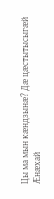Цы ма мын кæндзынæ? Дæ цæстытысыгæй
Æнæхай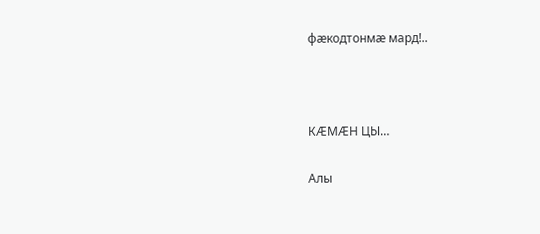фæкодтонмæ мард!..



КÆМÆН ЦЫ…

Алы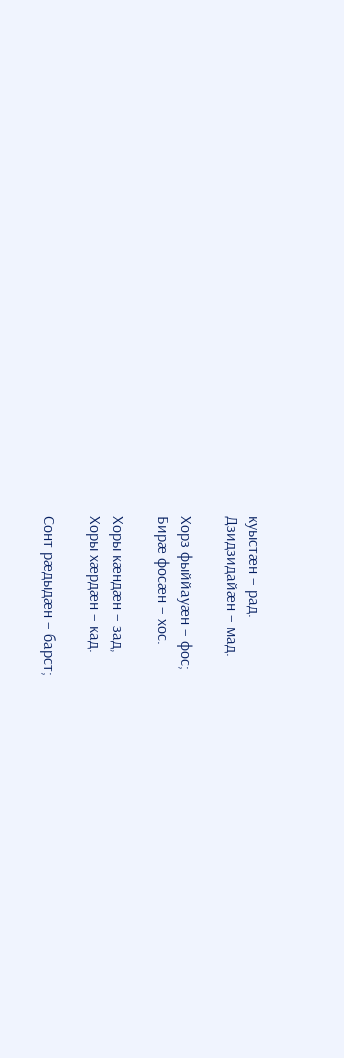куыстæн – рад.
Дзидзидайæн – мад.

Хорз фыййауæн – фос;
Бирæ фосæн – хос.

Хоры кæндæн – зад,
Хоры хæрдæн – кад.

Сонт рæдыдæн – барст;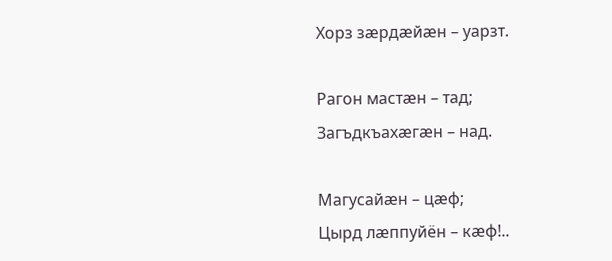Хорз зæрдæйæн – уарзт.

Рагон мастæн – тад;
Загъдкъахæгæн – над.

Магусайæн – цæф;
Цырд лæппуйён – кæф!..